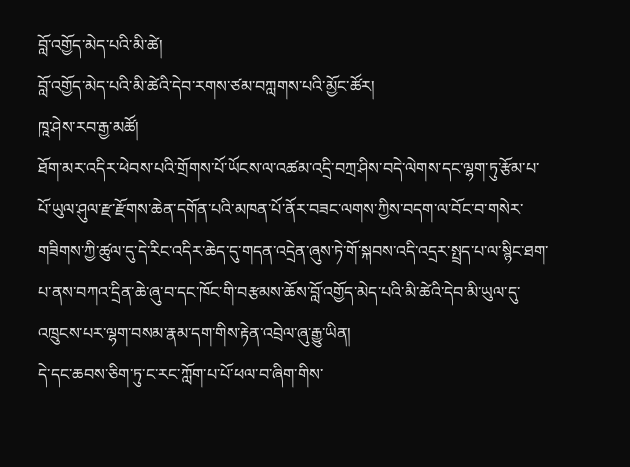བློ་འགྱོད་མེད་པའི་མི་ཚེ།
བློ་འགྱོད་མེད་པའི་མི་ཚེའི་དེབ་རགས་ཙམ་བཀླགས་པའི་མྱོང་ཚོར།
ཁཱ་ཤེས་རབ་རྒྱ་མཚོ།
ཐོག་མར་འདིར་ཕེབས་པའི་གྲོགས་པོ་ཡོངས་ལ་འཚམ་འདྲི་བཀྲ་ཤིས་བདེ་ལེགས་དང་ལྷག་ཏུ་རྩོམ་པ་པོ་ཡུལ་ཤུལ་རྫ་རྫོགས་ཆེན་དགོན་པའི་མཁན་པོ་ནོར་བཟང་ལགས་ཀྱིས་བདག་ལ་བོང་བ་གསེར་གཟིགས་ཀྱི་ཚུལ་དུ་དེ་རིང་འདིར་ཆེད་དུ་གདན་འདྲེན་ཞུས་ཏེ་གོ་སྐབས་འདི་འདྲར་སྤྲད་པ་ལ་སྙིང་ཐག་པ་ནས་བཀའ་དྲིན་ཆེ་ཞུ་བ་དང་ཁོང་གི་བརྩམས་ཆོས་བློ་འགྱོད་མེད་པའི་མི་ཚེའི་དེབ་མི་ཡུལ་དུ་འཁྲུངས་པར་ལྷག་བསམ་རྣམ་དག་གིས་རྟེན་འབྲེལ་ཞུ་རྒྱུ་ཡིན།
དེ་དང་ཆབས་ཅིག་ཏུ་ང་རང་ཀློག་པ་པོ་ཕལ་བ་ཞིག་གིས་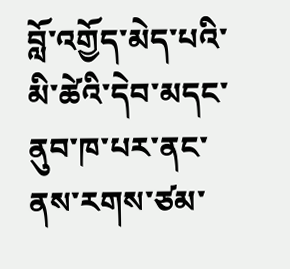བློ་འགྱོད་མེད་པའི་མི་ཚེའི་དེབ་མདང་ནུབ་ཁ་པར་ནང་ནས་རགས་ཙམ་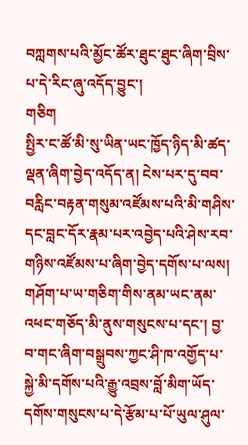བཀླགས་པའི་མྱོང་ཚོར་ཐུང་ཐུང་ཞིག་བྲིས་པ་དེ་རིང་ཞུ་འདོད་བྱུང་།
གཅིག
སྤྱིར་ང་ཚོ་མི་སུ་ཡིན་ཡང་ཁྱོད་ཉིད་མི་ཚད་ལྡན་ཞིག་བྱེད་འདོད་ན། ངེས་པར་དུ་བབ་བརླིང་བརྟན་གསུམ་འཛོམས་པའི་མི་གཤིས་དང་བླང་དོར་རྣམ་པར་འབྱེད་པའི་ཤེས་རབ་གཉིས་འཛོམས་པ་ཞིག་བྱེད་དགོས་པ་ལས། གཤོག་པ་ཡ་གཅིག་གིས་ནམ་ཡང་ནམ་འཕང་གཅོད་མི་ནུས་གསུངས་པ་དང་། བྱ་བ་གང་ཞིག་བསྒྲུབས་ཀྱང་ཤི་ཁ་འགྱོད་པ་སྐྱེ་མི་དགོས་པའི་རྒྱུ་འབྲས་བློ་མིག་ཡོད་དགོས་གསུངས་པ་དེ་རྩོམ་པ་པོ་ཡུལ་ཤུལ་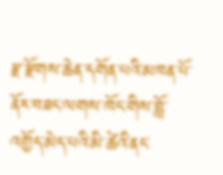རྫ་རྫོགས་ཆེན་དགོན་པའི་མཁན་པོ་ནོར་བཟང་ལགས་ཁོང་གིས་བློ་འགྱོད་མེད་པའི་མི་ཚེའི་ནང་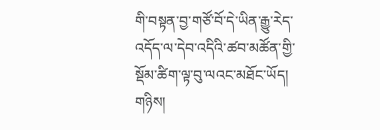གི་བསྟན་བྱ་གཙོ་བོ་དེ་ཡིན་རྒྱུ་རེད་འདོད་ལ་དེབ་འདིའི་ཚབ་མཚོན་གྱི་སྡོམ་ཚིག་ལྟ་བུ་ལའང་མཐོང་ཡོད།
གཉིས།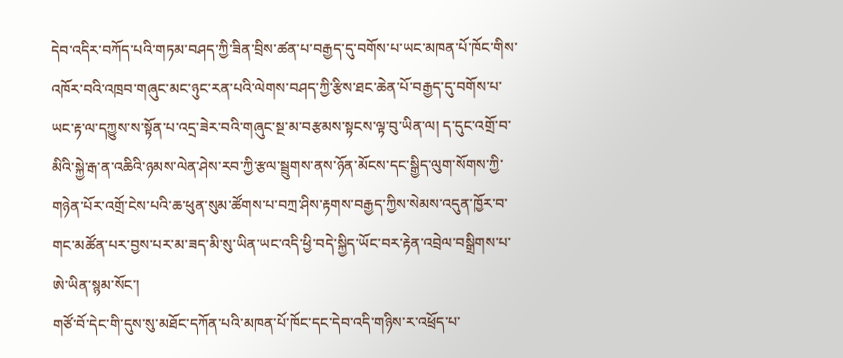དེབ་འདིར་བཀོད་པའི་གཏམ་བཤད་ཀྱི་ཟིན་བྲིས་ཚན་པ་བརྒྱད་དུ་བགོས་པ་ཡང་མཁན་པོ་ཁོང་གིས་འཁོར་བའི་འཁྲབ་གཞུང་མང་ཉུང་རན་པའི་ལེགས་བཤད་ཀྱི་རྩིས་ཐང་ཆེན་པོ་བརྒྱད་དུ་བགོས་པ་ཡང་རྟ་ལ་དཀྱུས་ས་སྟོན་པ་འདྲ་ཟེར་བའི་གཞུང་སྔ་མ་བརྩམས་སྟངས་ལྟ་བུ་ཡིན་ལ། ད་དུང་འགྲོ་བ་མིའི་སྐྱེ་རྒ་ན་འཆིའི་ཉམས་ལེན་ཤེས་རབ་ཀྱི་རྩལ་སྦྲུགས་ནས་ཉོན་མོངས་དང་སྒྱིད་ལུག་སོགས་ཀྱི་གཉེན་པོར་འགྲོ་ངེས་པའི་ཆ་ཕུན་སུམ་ཚོགས་པ་བཀྲ་ཤིས་རྟགས་བརྒྱད་ཀྱིས་སེམས་འདུན་ཁྱོར་བ་གང་མཚོན་པར་བྱས་པར་མ་ཟད་མི་སུ་ཡིན་ཡང་འདི་ཕྱི་བདེ་སྐྱིད་ཡོང་བར་རྟེན་འབྲེལ་བསྒྲིགས་པ་ཨེ་ཡིན་སྙམ་སོང་།
གཙོ་བོ་དེང་གི་དུས་སུ་མཐོང་དཀོན་པའི་མཁན་པོ་ཁོང་དང་དེབ་འདི་གཉིས་ར་འཕྲོད་པ་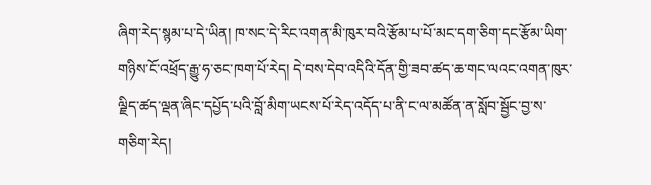ཞིག་རེད་སྙམ་པ་དེ་ཡིན། ཁ་སང་དེ་རིང་འགན་མི་ཁུར་བའི་རྩོམ་པ་པོ་མང་དག་ཅིག་དང་རྩོམ་ཡིག་གཉིས་ངོ་འཕྲོད་རྒྱུ་ཧ་ཅང་ཁག་པོ་རེད། དེ་བས་དེབ་འདིའི་དོན་གྱི་ཟབ་ཚད་ཆ་གང་ལའང་འགན་ཁུར་ལྗིད་ཚད་ལྡན་ཞིང་དཔྱོད་པའི་བློ་མིག་ཡངས་པོ་རེད་འདོད་པ་ནི་ང་ལ་མཚོན་ན་སློབ་སྦྱོང་བྱ་ས་གཅིག་རེད།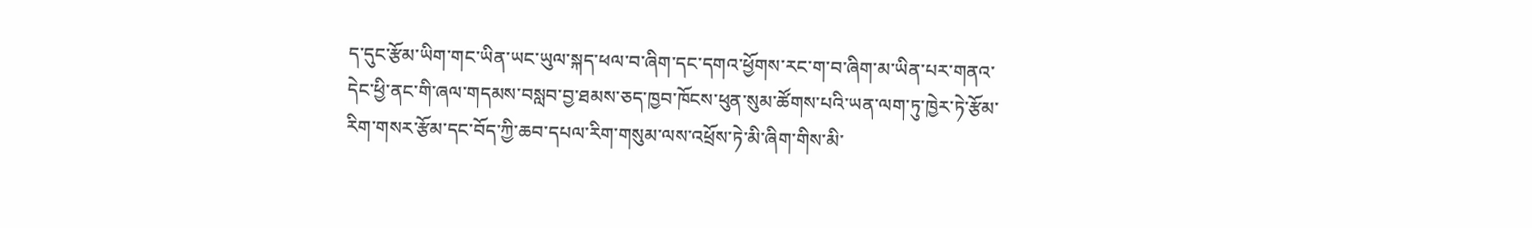ད་དུང་རྩོམ་ཡིག་གང་ཡིན་ཡང་ཡུལ་སྐད་ཕལ་བ་ཞིག་དང་དགའ་ཕྱོགས་རང་ག་བ་ཞིག་མ་ཡིན་པར་གནའ་དེང་ཕྱི་ནང་གི་ཞལ་གདམས་བསླབ་བྱ་ཐམས་ཅད་ཁྱབ་ཁོངས་ཕུན་སུམ་ཚོགས་པའི་ཡན་ལག་ཏུ་ཁྱེར་ཏེ་རྩོམ་རིག་གསར་རྩོམ་དང་བོད་ཀྱི་ཆབ་དཔལ་རིག་གསུམ་ལས་འཕྲོས་ཏེ་མི་ཞིག་གིས་མི་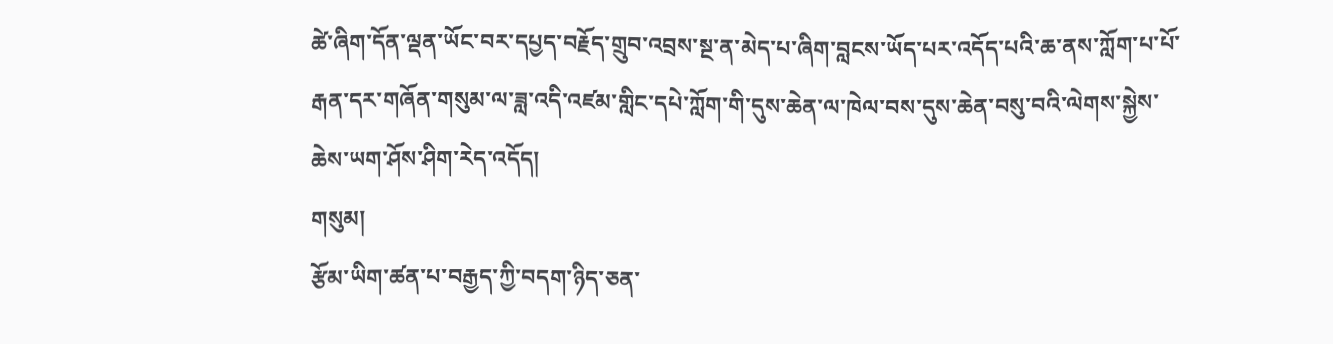ཚེ་ཞིག་དོན་ལྡན་ཡོང་བར་དཔྱད་བརྗོད་གྲུབ་འབྲས་སྔ་ན་མེད་པ་ཞིག་བླངས་ཡོད་པར་འདོད་པའི་ཆ་ནས་ཀློག་པ་པོ་རྒན་དར་གཞོན་གསུམ་ལ་ཟླ་འདི་འཛམ་གླིང་དཔེ་ཀློག་གི་དུས་ཆེན་ལ་ཁེལ་བས་དུས་ཆེན་བསུ་བའི་ལེགས་སྐྱེས་ཆེས་ཡག་ཤོས་ཤིག་རེད་འདོད།
གསུམ།
རྩོམ་ཡིག་ཚན་པ་བརྒྱད་ཀྱི་བདག་ཉིད་ཅན་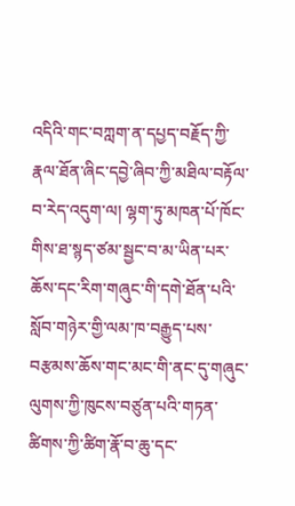འདིའི་གང་བཀླག་ན་དཔྱད་བརྗོད་ཀྱི་རྣལ་ཐོན་ཞིང་དབྱེ་ཞིབ་ཀྱི་མཐིལ་བརྟོལ་བ་རེད་འདུག་ལ། ལྷག་ཏུ་མཁན་པོ་ཁོང་གིས་ཐ་སྙད་ཙམ་སྦྱང་བ་མ་ཡིན་པར་ཆོས་དང་རིག་གཞུང་གི་དགེ་ཐོན་པའི་སློབ་གཉེར་གྱི་ལམ་ཁ་བརྒྱུད་པས་བརྩམས་ཆོས་གང་མང་གི་ནང་དུ་གཞུང་ལུགས་ཀྱི་ཁུངས་བཙུན་པའི་གཏན་ཚིགས་ཀྱི་ཚིག་རྣོ་བ་ཆུ་དང་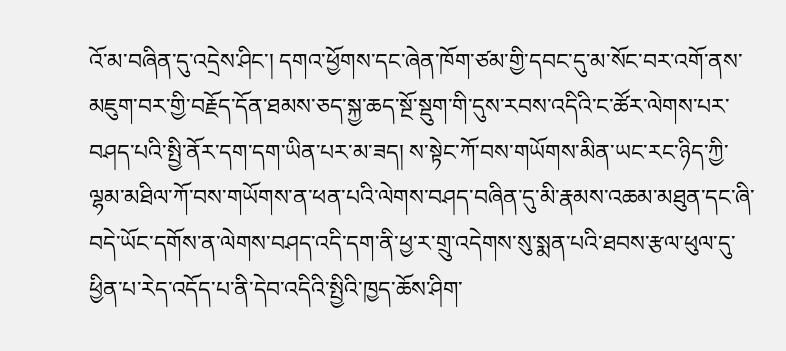འོ་མ་བཞིན་དུ་འདྲེས་ཤིང་། དགའ་ཕྱོགས་དང་ཞེན་ཁོག་ཙམ་གྱི་དབང་དུ་མ་སོང་བར་འགོ་ནས་མཇུག་བར་གྱི་བརྗོད་དོན་ཐམས་ཅད་སྐྱ་ཆད་སྔོ་སྡུག་གི་དུས་རབས་འདིའི་ང་ཚོར་ལེགས་པར་བཤད་པའི་སྤྱི་ནོར་དག་དག་ཡིན་པར་མ་ཟད། ས་སྟེང་ཀོ་བས་གཡོགས་མིན་ཡང་རང་ཉིད་ཀྱི་ལྷམ་མཐིལ་ཀོ་བས་གཡོགས་ན་ཕན་པའི་ལེགས་བཤད་བཞིན་དུ་མི་རྣམས་འཆམ་མཐུན་དང་ཞི་བདེ་ཡོང་དགོས་ན་ལེགས་བཤད་འདི་དག་ནི་ཕྱ་ར་གྲུ་འདེགས་སུ་སྨན་པའི་ཐབས་རྩལ་ཕུལ་དུ་ཕྱིན་པ་རེད་འདོད་པ་ནི་དེབ་འདིའི་སྤྱིའི་ཁྱད་ཆོས་ཤིག་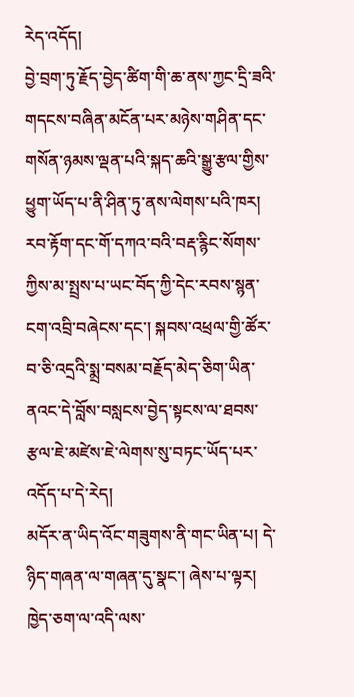རེད་འདོད།
བྱེ་བྲག་ཏུ་རྗོད་བྱེད་ཚིག་གི་ཆ་ནས་ཀྱང་དྲི་ཟའི་གདངས་བཞིན་མངོན་པར་མཉེས་གཤིན་དང་གསོན་ཉམས་ལྡན་པའི་སྐད་ཆའི་སྒྱུ་རྩལ་གྱིས་ཕྱུག་ཡོད་པ་ནི་ཤིན་ཏུ་ནས་ལེགས་པའི་ཁར། རབ་རྟོག་དང་གོ་དཀའ་བའི་བརྡ་རྙིང་སོགས་ཀྱིས་མ་སྤྲས་པ་ཡང་བོད་ཀྱི་དེང་རབས་སྙན་ངག་འབྲི་བཞེངས་དང་། སྐབས་འཕྲལ་གྱི་ཚོར་བ་ཅི་འདྲའི་སྨྲ་བསམ་བརྗོད་མེད་ཅིག་ཡིན་ནའང་དེ་བློས་བསླངས་བྱེད་སྟངས་ལ་ཐབས་རྩལ་ཇེ་མཛེས་ཇེ་ལེགས་སུ་བཏང་ཡོད་པར་འདོད་པ་དེ་རེད།
མདོར་ན་ཡིད་འོང་གཟུགས་ནི་གང་ཡིན་པ། དེ་ཉིད་གཞན་ལ་གཞན་དུ་སྣང་། ཞེས་པ་ལྟར། ཁྱེད་ཅག་ལ་འདི་ལས་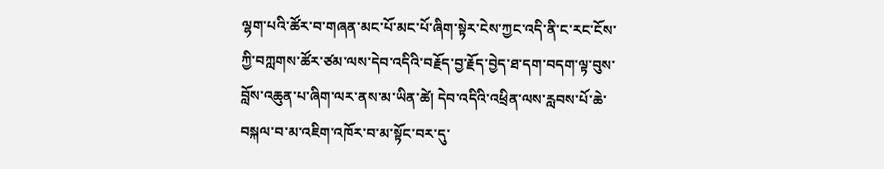ལྷག་པའི་ཚོར་བ་གཞན་མང་པོ་མང་པོ་ཞིག་སྟེར་ངེས་ཀྱང་འདི་ནི་ང་རང་ངོས་ཀྱི་བཀླགས་ཚོར་ཙམ་ལས་དེབ་འདིའི་བརྗོད་བྱ་རྗོད་བྱེད་ཐ་དག་བདག་ལྟ་བུས་བློས་འཆུན་པ་ཞིག་ལར་ནས་མ་ཡིན་ཚེ། དེབ་འདིའི་འཕྲིན་ལས་རླབས་པོ་ཆེ་བསྐལ་བ་མ་འཇིག་འཁོར་བ་མ་སྟོང་བར་དུ་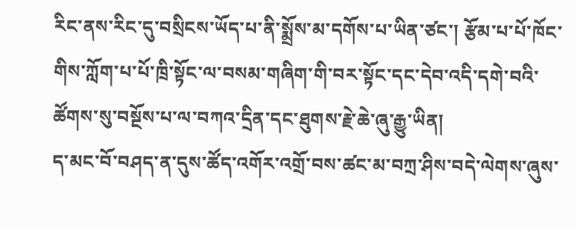རིང་ནས་རིང་དུ་བསྲིངས་ཡོད་པ་ནི་སྨྲོས་མ་དགོས་པ་ཡིན་ཙང་། རྩོམ་པ་པོ་ཁོང་གིས་ཀློག་པ་པོ་ཁྲི་སྟོང་ལ་བསམ་གཞིག་གི་བར་སྟོང་དང་དེབ་འདི་དགེ་བའི་ཚོགས་སུ་བསྔོས་པ་ལ་བཀའ་དྲིན་དང་ཐུགས་རྗེ་ཆེ་ཞུ་རྒྱུ་ཡིན།
ད་མང་བོ་བཤད་ན་དུས་ཚོད་འགོར་འགྲོ་བས་ཚང་མ་བཀྲ་ཤིས་བདེ་ལེགས་ཞུས་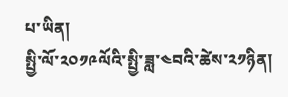པ་ཡིན།
སྤྱི་ལོ་༢༠༡༩ལོའི་སྤྱི་ཟླ་༤བའི་ཚེས་༢༡ཉིན།